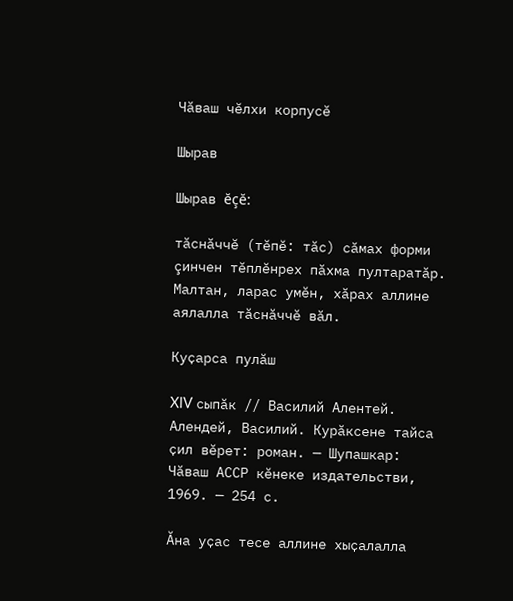Чӑваш чӗлхи корпусӗ

Шырав

Шырав ĕçĕ:

тӑснӑччӗ (тĕпĕ: тӑс) сăмах форми çинчен тĕплĕнрех пăхма пултаратăр.
Малтан, ларас умӗн, хӑрах аллине аялалла тӑснӑччӗ вӑл.

Куҫарса пулӑш

XIV сыпӑк // Василий Алентей. Алендей, Василий. Курӑксене тайса ҫил вӗрет: роман. — Шупашкар: Чӑваш АССР кӗнеке издательстви, 1969. — 254 с.

Ӑна уҫас тесе аллине хыҫалалла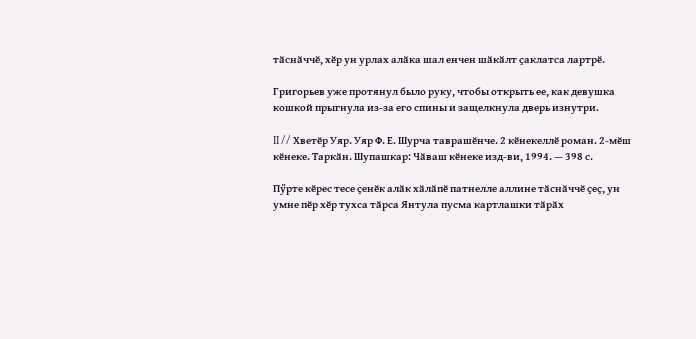тӑснӑччӗ, хӗр ун урлах алӑка шал енчен шӑкӑлт ҫаклатса лартрӗ.

Григорьев уже протянул было руку, чтобы открыть ее, как девушка кошкой прыгнула из-за его спины и защелкнула дверь изнутри.

II // Хветӗр Уяр. Уяр Ф. Е. Шурча таврашӗнче. 2 кӗнекеллӗ роман. 2-мӗш кӗнеке. Таркӑн. Шупашкар: Чӑваш кӗнеке изд-ви, 1994. — 398 с.

Пӳрте кӗрес тесе ҫенӗк алӑк хӑлӑпӗ патнелле аллине тӑснӑччӗ ҫеҫ, ун умне пӗр хӗр тухса тӑрса Янтула пусма картлашки тӑрӑх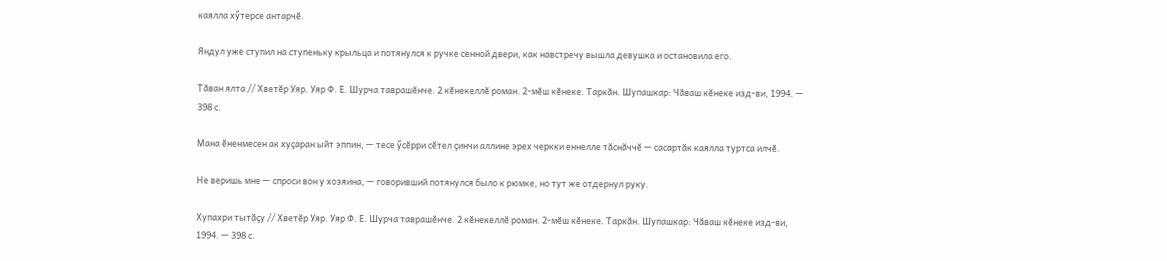каялла хӳтерсе антарчӗ.

Яндул уже ступил на ступеньку крыльца и потянулся к ручке сенной двери, как навстречу вышла девушка и остановила его.

Тӑван ялта // Хветӗр Уяр. Уяр Ф. Е. Шурча таврашӗнче. 2 кӗнекеллӗ роман. 2-мӗш кӗнеке. Таркӑн. Шупашкар: Чӑваш кӗнеке изд-ви, 1994. — 398 с.

Мана ӗненмесен ак хуҫаран ыйт эппин, — тесе ӳсӗрри сӗтел ҫинчи аллине эрех черкки еннелле тӑснӑччӗ — сасартӑк каялла туртса илчӗ.

Не веришь мне — спроси вон у хозяина, — говоривший потянулся было к рюмке, но тут же отдернул руку.

Хупахри тытӑҫу // Хветӗр Уяр. Уяр Ф. Е. Шурча таврашӗнче. 2 кӗнекеллӗ роман. 2-мӗш кӗнеке. Таркӑн. Шупашкар: Чӑваш кӗнеке изд-ви, 1994. — 398 с.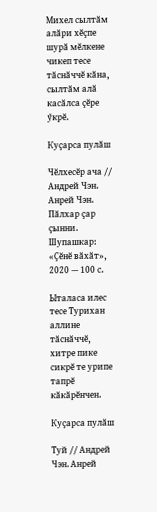Михел сылтӑм алӑри хӗҫпе шурӑ мӗлкене чикеп тесе тӑснӑччӗ кӑна, сылтӑм алӑ касӑлса ҫӗре ӳкрӗ.

Куҫарса пулӑш

Чӗлхесӗр ача // Андрей Чэн. Анрей Чэн. Пӑлхар ҫар ҫынни. Шупашкар: «Ҫӗнӗ вӑхӑт», 2020 — 100 с.

Ыталаса илес тесе Турихан аллине тӑснӑччӗ, хитре пике сикрӗ те урипе тапрӗ кӑкӑрӗнчен.

Куҫарса пулӑш

Туй // Андрей Чэн. Анрей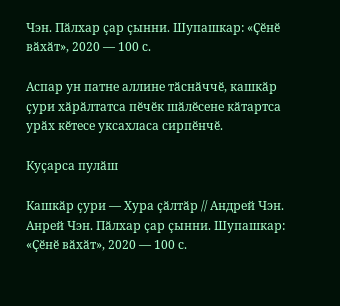Чэн. Пӑлхар ҫар ҫынни. Шупашкар: «Ҫӗнӗ вӑхӑт», 2020 — 100 с.

Аспар ун патне аллине тӑснӑччӗ, кашкӑр ҫури хӑрӑлтатса пӗчӗк шӑлӗсене кӑтартса урӑх кӗтесе уксахласа сирпӗнчӗ.

Куҫарса пулӑш

Кашкӑр ҫури — Хура ҫӑлтӑр // Андрей Чэн. Анрей Чэн. Пӑлхар ҫар ҫынни. Шупашкар: «Ҫӗнӗ вӑхӑт», 2020 — 100 с.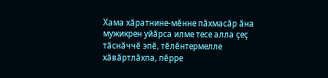Хама хӑратнине-мӗнне пӑхмасӑр ӑна мужикрен уйӑрса илме тесе алла ҫеҫ тӑснӑччӗ эпӗ, тӗлӗнтермелле хӑвӑртлӑхпа, пӗрре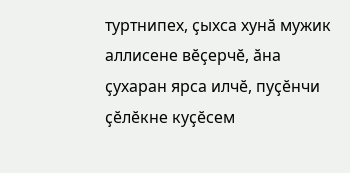туртнипех, ҫыхса хунӑ мужик аллисене вӗҫерчӗ, ӑна ҫухаран ярса илчӗ, пуҫӗнчи ҫӗлӗкне куҫӗсем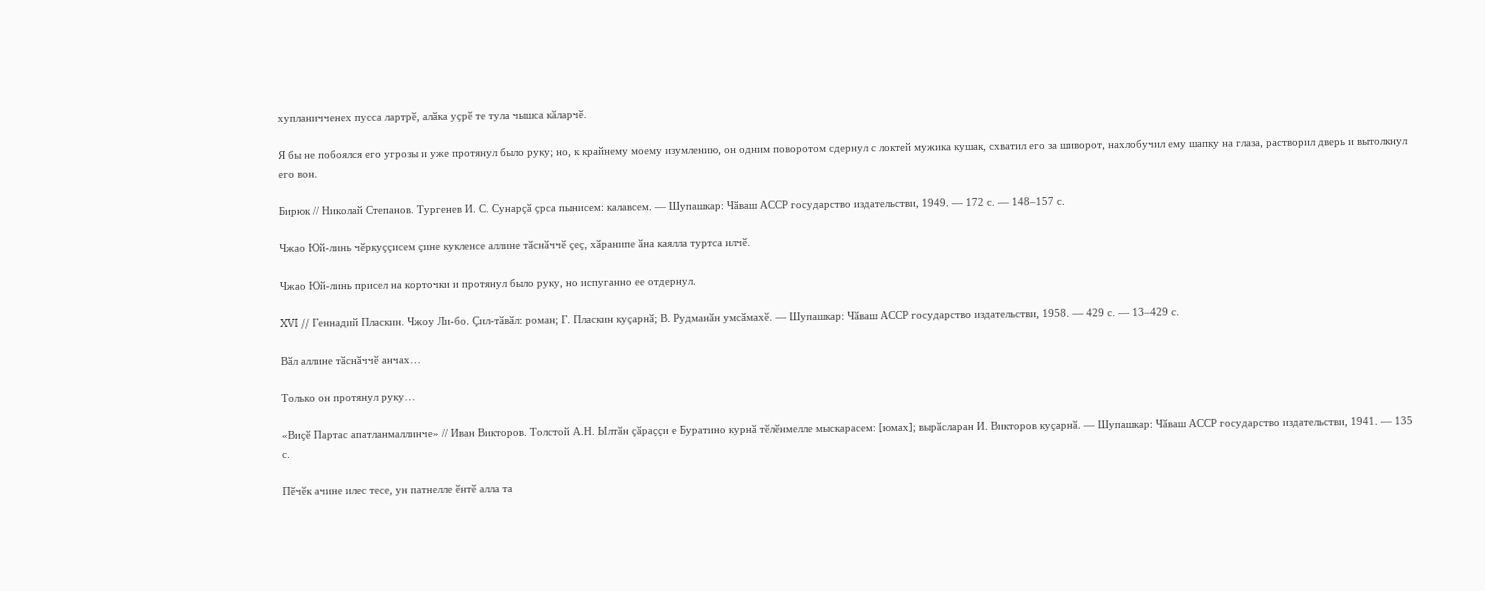хупланичченех пусса лартрӗ, алӑка уҫрӗ те тула чышса кӑларчӗ.

Я бы не побоялся его угрозы и уже протянул было руку; но, к крайнему моему изумлению, он одним поворотом сдернул с локтей мужика кушак, схватил его за шиворот, нахлобучил ему шапку на глаза, растворил дверь и вытолкнул его вон.

Бирюк // Николай Степанов. Тургенев И. С. Сунарҫӑ ҫрса пынисем: калавсем. — Шупашкар: Чӑваш АССР государство издательстви, 1949. — 172 с. — 148–157 с.

Чжао Юй-линь чӗркуҫҫисем ҫине кукленсе аллине тӑснӑччӗ ҫеҫ, хӑранипе ӑна каялла туртса илчӗ.

Чжао Юй-линь присел на корточки и протянул было руку, но испуганно ее отдернул.

XVI // Геннадий Пласкин. Чжоу Ли-бо. Ҫил-тӑвӑл: роман; Г. Пласкин куҫарнӑ; В. Рудманӑн умсӑмахӗ. — Шупашкар: Чӑваш АССР государство издательстви, 1958. — 429 с. — 13–429 с.

Вӑл аллине тӑснӑччӗ анчах…

Только он протянул руку…

«Виҫӗ Партас апатланмаллинче» // Иван Викторов. Толстой А.Н. Ылтӑн ҫӑраҫҫи е Буратино курнӑ тӗлӗнмелле мыскарасем: [юмах]; вырӑсларан И. Викторов куҫарнӑ. — Шупашкар: Чӑваш АССР государство издательстви, 1941. — 135 с.

Пӗчӗк ачине илес тесе, ун патнелле ӗнтӗ алла та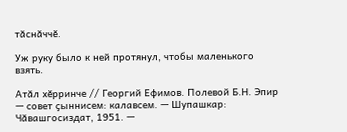тӑснӑччӗ.

Уж руку было к ней протянул, чтобы маленького взять.

Атӑл хӗрринче // Георгий Ефимов. Полевой Б.Н. Эпир — совет ҫыннисем: калавсем. — Шупашкар: Чӑвашгосиздат, 1951. —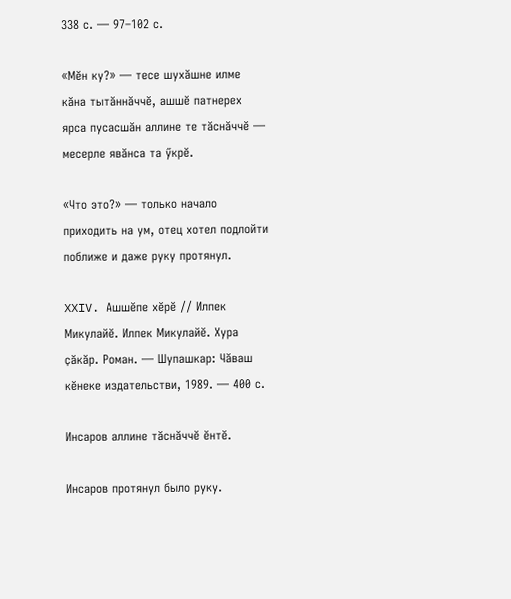338 с. — 97–102 с.

«Мӗн ку?» — тесе шухӑшне илме кӑна тытӑннӑччӗ, ашшӗ патнерех ярса пусасшӑн аллине те тӑснӑччӗ — месерле явӑнса та ӳкрӗ.

«Что это?» — только начало приходить на ум, отец хотел подлойти поближе и даже руку протянул.

XXIV. Ашшӗпе хӗрӗ // Илпек Микулайӗ. Илпек Микулайӗ. Хура ҫӑкӑр. Роман. — Шупашкар: Чӑваш кӗнеке издательстви, 1989. — 400 с.

Инсаров аллине тӑснӑччӗ ӗнтӗ.

Инсаров протянул было руку.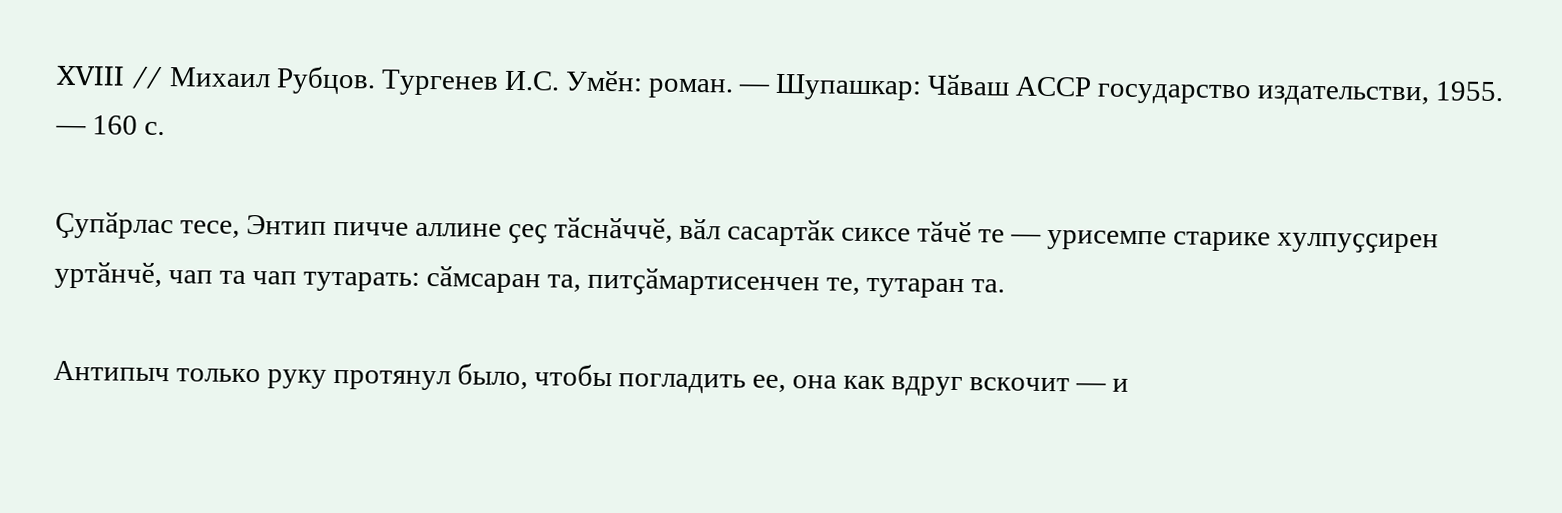XVIII // Михаил Рубцов. Тургенев И.С. Умӗн: роман. — Шупашкар: Чӑваш АССР государство издательстви, 1955. — 160 с.

Ҫупӑрлас тесе, Энтип пичче аллине ҫеҫ тӑснӑччӗ, вӑл сасартӑк сиксе тӑчӗ те — урисемпе старике хулпуҫҫирен уртӑнчӗ, чап та чап тутарать: сӑмсаран та, питҫӑмартисенчен те, тутаран та.

Антипыч только руку протянул было, чтобы погладить ее, она как вдруг вскочит — и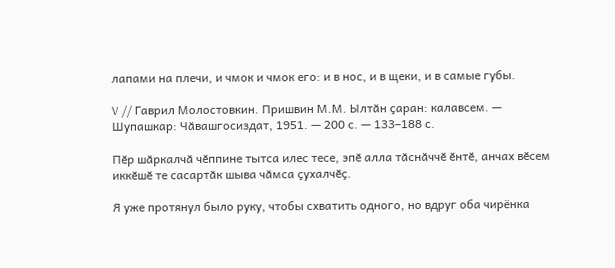лапами на плечи, и чмок и чмок его: и в нос, и в щеки, и в самые губы.

V // Гаврил Молостовкин. Пришвин М.М. Ылтӑн ҫаран: калавсем. — Шупашкар: Чӑвашгосиздат, 1951. — 200 с. — 133–188 с.

Пӗр шӑркалчӑ чӗппине тытса илес тесе, эпӗ алла тӑснӑччӗ ӗнтӗ, анчах вӗсем иккӗшӗ те сасартӑк шыва чӑмса ҫухалчӗҫ.

Я уже протянул было руку, чтобы схватить одного, но вдруг оба чирёнка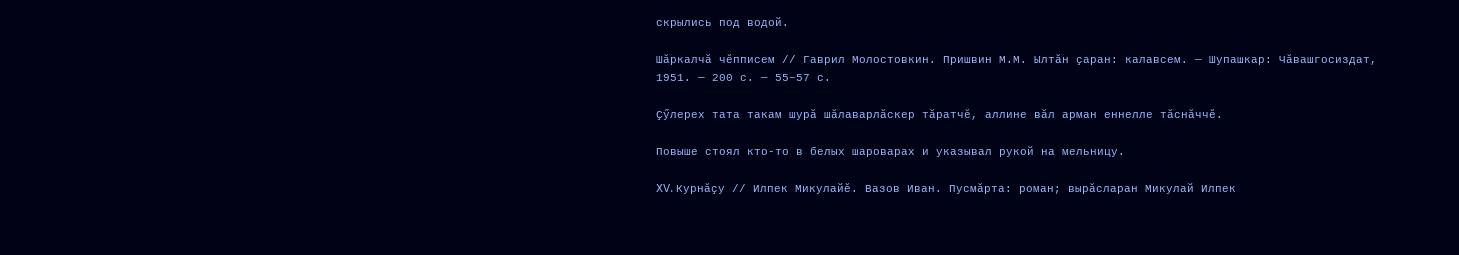скрылись под водой.

Шӑркалчӑ чӗпписем // Гаврил Молостовкин. Пришвин М.М. Ылтӑн ҫаран: калавсем. — Шупашкар: Чӑвашгосиздат, 1951. — 200 с. — 55–57 с.

Ҫӳлерех тата такам шурӑ шӑлаварлӑскер тӑратчӗ, аллине вӑл арман еннелле тӑснӑччӗ.

Повыше стоял кто-то в белых шароварах и указывал рукой на мельницу.

XV. Курнӑҫу // Илпек Микулайӗ. Вазов Иван. Пусмӑрта: роман; вырӑсларан Микулай Илпек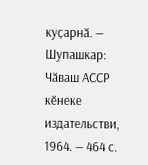куҫарнӑ. — Шупашкар: Чӑваш АССР кӗнеке издательстви, 1964. — 464 с.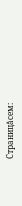Страницăсем: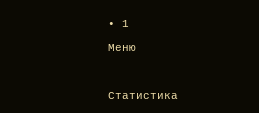• 1

Меню



Статистика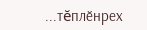...тĕплӗнрех